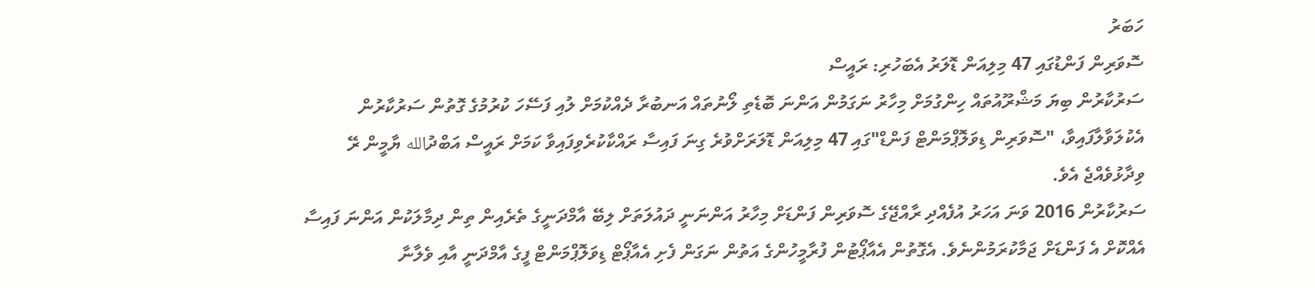ހަބަރު
ސޮވަރިން ފަންޑުގައި 47 މިލިއަން ޑޮލަރު އެބަހުރި: ރައީސް
ސަރުކާރުން ބިޔަ މަޝްރޫއުތައް ހިންގުމަށް މިހާރު ނަގަމުން އަންނަ ބޮޑެތި ލޯނުތައް އަނބުރާ ދެއްކުމަށް ލުއި ފަސޭހަ ކުރުމުގެ ގޮތުން ސަރުކާރުން އެކުލަވާލާފައިވާ، "ސޮވަރިން ޑިވަލޮޕްމަންޓް ފަންޑް"ގައި 47 މިލިއަން ޑޮލަރަށްވުރެ ގިނަ ފައިސާ ރައްކާކުރެވިފައިވާ ކަމަށް ރައީސް އަބްދުالله ޔާމީން ރޭ ވިދާޅުވެއްޖެ އެވެ.
ސަރުކާރުން 2016 ވަނަ އަހަރު އުފެއްދި ރާއްޖޭގެ ސޮވަރިން ފަންޑަށް މިހާރު އަންނަނީ ދައުލަތަށް ލިބޭ އާމްދަނީގެ ތެރެއިން ތިން ދިމާލަކުން އަންނަ ފައިސާ އެއްކޮށް އެ ފަންޑަށް ޖަމާކުރަމުންނެވެ. އެގޮތުން އެއާޕޯޓުން ފުރާމީހުންގެ އަތުން ނަގަން ފެށި އެއާޕޯޓް ޑިވަލޮޕްމަންޓް ފީގެ އާމްދަނީ އާއި ވެލާނާ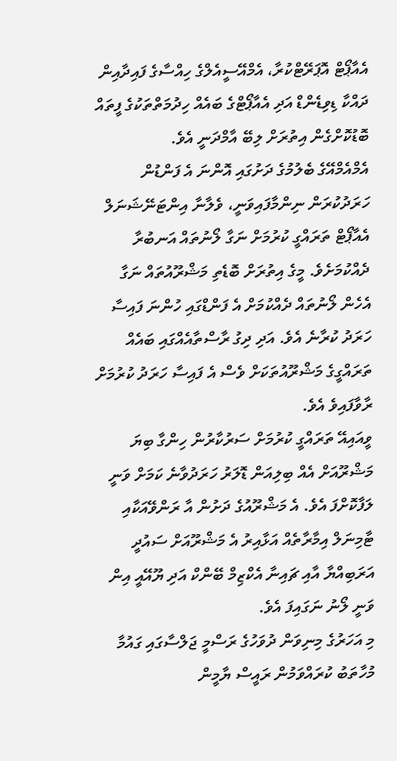އެއާޕޯޓް އޮޕަރޭޓްކުރާ، އެމްއޭސީއެލްގެ ހިއްސާގެ ފައިދާއިން ދައްކާ ޑިވިޑެންޑް އަދި އެއާޕޯޓްގެ ބައެއް ހިދުމަތްތަކުގެ ފީތައް ބޮޑުކޮށްގެން އިތުރަށް ލިބޭ އާމްދަނީ އެވެ.
އެމްއެމްއޭގެ ބެލުމުގެ ދަށުގައި އޮންނަ އެ ފަންޑުން ހަރަދުކުރަން ނިންމާފައިވަނީ، ވެލާނާ އިންޓަނޭޝަނަލް އެއާޕޯޓް ތަރައްގީ ކުރުމަށް ނަގާ ލޯނުތައް އަނބުރާ ދެއްކުމަށެވެ. މީގެ އިތުރަށް ބޮޑެތި މަޝްރޫއުތައް ނަގާ އެހެން ލޯނުތައް ދެއްކުމަށް އެ ފަންޑްގައި ހުންނަ ފައިސާ ހަރަދު ކުރާނެ އެވެ. އަދި ދިގު ރާސްތާއެއްގައި ބައެއް ތަރައްގީގެ މަޝްރޫއުތަކަށް ވެސް އެ ފައިސާ ހަރަދު ކުރުމަށް ރާވާފައިވެ އެވެ.
ވީއައިއޭ ތަރައްގީ ކުރުމަށް ސަރުކާރުން ހިންގާ ބިޔަ މަޝްރޫއަށް އެއް ބިލިއަން ޑޮލަރު ހަރަދުވާނެ ކަމަށް ވަނީ ލަފާކޮށްފަ އެވެ. އެ މަޝްރޫއުގެ ދަށުން އާ ރަންވޭއަކާއި ޓާމިނަލް އިމާރާތެއް އަޅާއިރު އެ މަޝްރޫއަށް ސައުދީ އަރަބިއްޔާ އާއި ޗައިނާ އެކްޒިމް ބޭންކް އަދި ޔޫއޭއީ އިން ވަނީ ލޯނު ނަގައިފަ އެވެ.
މި އަހަރުގެ މިނިވަން ދުވަހުގެ ރަސްމީ ޖަލްސާގައި ގައުމާ މުހާތަބު ކުރައްވަމުން ރައީސް ޔާމީން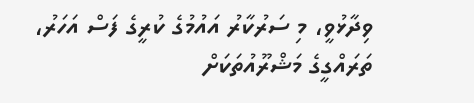ވިދާޅުވީ، މި ސަރުކާރު އައުމުގެ ކުރީގެ ފަސް އަހަރު، ތަރައްގީގެ މަޝްރޫއުތަކަށް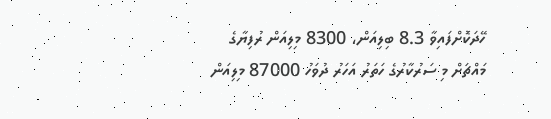ހޭދަކޮށްފައިވާ 8.3 ބިލިއަން، 8300 މިލިއަން ރުފިޔާގެ މައްޗަށް މި ސަރުކާރުގެ ހަތަރު އަހަރު ދުވަހު 87000 މިލިއަން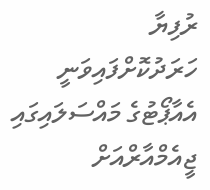ރުފިޔާ ހަރަދުކޮށްފައިވަނީ އެއާޕޯޓުގެ މައްސަލައިގައި ޖީއެމްއާރްއަށް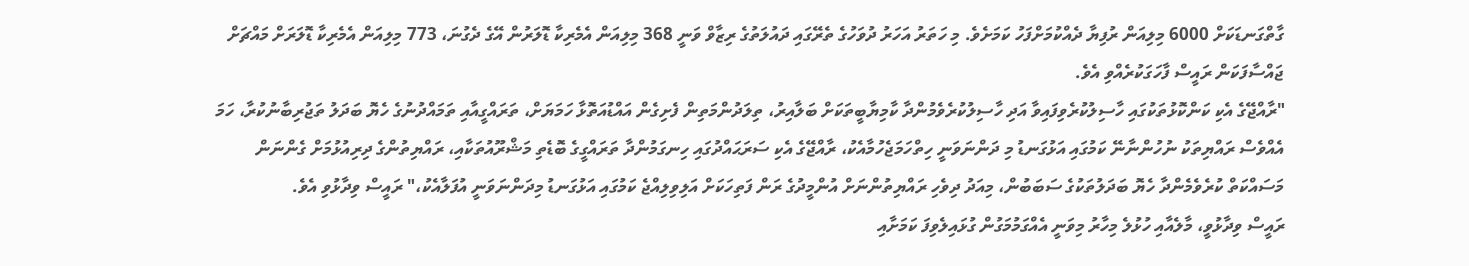ގާތްގަނޑަކަށް 6000 މިލިއަން ރުފިޔާ ދެއްކުމަށްފަހު ކަމަށެވެ. މި ހަތަރު އަހަރު ދުވަހުގެ ތެރޭގައި ދައުލަތުގެ ރިޒާވް ވަނީ 368 މިލިއަން އެމެރިކާ ޑޮލަރުން އޭގެ ދެގުނަ، 773 މިލިއަން އެމެރިކާ ޑޮލަރަށް މައްޗަށް ޖައްސާފަކަން ރައީސް ފާހަގަކުރެއްވި އެވެ.
"ރާއްޖޭގެ އެކި ކަންކޮޅުތަކުގައި ހާސިލުކުރެވިފައިވާ އަދި ހާސިލުކުރެވެމުންދާ ކާމިޔާބީތަކަށް ބަލާއިރު، ތިލަދުންމަތިން ފެށިގެން އައްޑުއަތޮޅާ ހަމަޔަށް، ތަރައްގީއާއި ތަމައްދުނުގެ ހެޔޮ ބަދަލު ތަޖުރިބާނުކުރާ، ހަމަ އެއްވެސް ރައްޔިތަކު ނުހުންނާނޭ ކަމުގައި އަޅުގަނޑު މި ދަންނަވަނީ ހިތްހަމަޖެހުމާއެކު، ރާއްޖޭގެ އެކި ސަރަޙައްދުގައި ހިނގަމުންދާ ތަރައްގީގެ ބޮޑެތި މަޝްރޫއުތަކާއި، ރައްޔިތުންގެ ދިރިއުޅުމަށް ގެންނަން މަސައްކަތް ކުރެވެމެންދާ ހެޔޮ ބަދަލުތަކުގެ ސަބަބުން، މިއަދު ދިވެހި ރައްޔިތުންނަށް އުންމީދުގެ ރަން ފަތިހަކަށް އަލިވިލިއްޖެ ކަމުގައި އަޅުގަނޑު މިދަންނަވަނީ އުފަލާއެކު،" ރައީސް ވިދާޅުވި އެވެ.
ރައީސް ވިދާޅުވީ، މާލެއާއި ހުޅުލެ މިހާރު މިވަނީ އެއްގަމުމަގުން ގުޅައިލެވިފަ ކަމަށާއި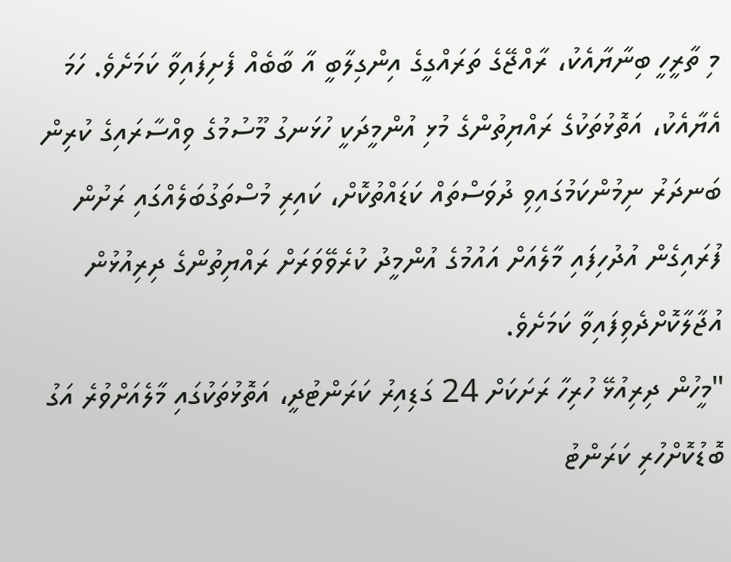މި ތާރީހީ ބިނާޔާއެކު، ރާއްޖޭގެ ތަރައްގީގެ އިންގިލާބީ އާ ބާބެއް ފެށިފައިވާ ކަމަށެވެ. ހަމަ އެޔާއެކު، އަތޮޅުތަކުގެ ރައްޔިތުންގެ މުޅި އުންމީދަކީ ހުޅަނގު މޫސުމުގެ ވިއްސާރައިގެ ކުރިން ބަނދަރު ނިމުންކަމުގައިވި ދުވަސްތައް ކަޑައްތުކޮށް، ކައިރި މުސްތަގުބަލެއްގައި ރަށުން ފުރައިގެން އުދުހިފައި މާލެއަށް އައުމުގެ އުންމީދު ކުރެވޭވަރަށް ރައްޔިތުންގެ ދިރިއުޅުން އުޖާލާކޮށްދެވިފައިވާ ކަމަށެވެ.
"މީހުން ދިރިއުޅޭ ހުރިހާ ރަށަކަށް 24 ގަޑިއިރު ކަރަންޓުދީ، އަތޮޅުތަކުގައި މާލެއަށްވުރެ އަގު ބޮޑުކޮށްހުރި ކަރަންޓު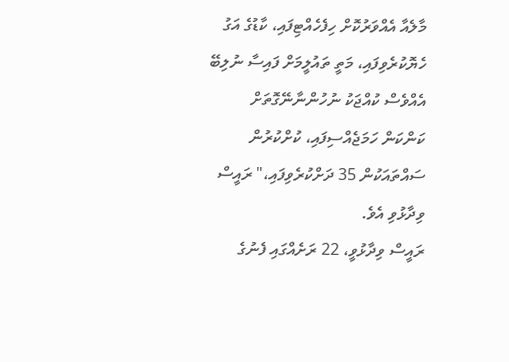މާލެއާ އެއްވަރުކޮށް ހިފެހެއްޓިފައި، ކާޑުގެ އަގު ހެޔޮކުރެވިފައި، މަތީ ތައުލީމަށް ފައިސާ ނުލިބޭ އެއްވެސް ކުއްޖަކު ނުހުންނާނޭގޮތަށް ކަންކަން ހަމަޖެއްސިފައި، ކުށްކުރުން ސައްތައަކުން 35 ދަށްކުރެވިފައި،" ރައީސް ވިދާޅުވި އެވެ.
ރައީސް ވިދާޅުވީ، 22 ރަށެއްގައި ފެނުގެ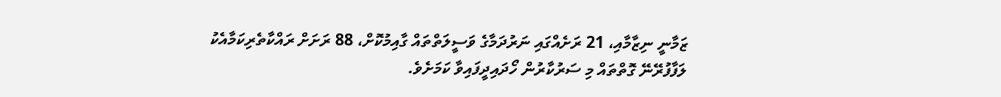ޒަމާނީ ނިޒާމާއި، 21 ރަށެއްގައި ނަރުދަމާގެ ވަސީލަތްތައް ގާއިމުކޮށް، 88 ރަށަށް ރައްކާތެރިކަމާއެކު ލަފާފުރޭނޭ ގޮތްތައް މި ސަރުކާރުން ހޯދައިދީފައިވާ ކަމަށެވެ.